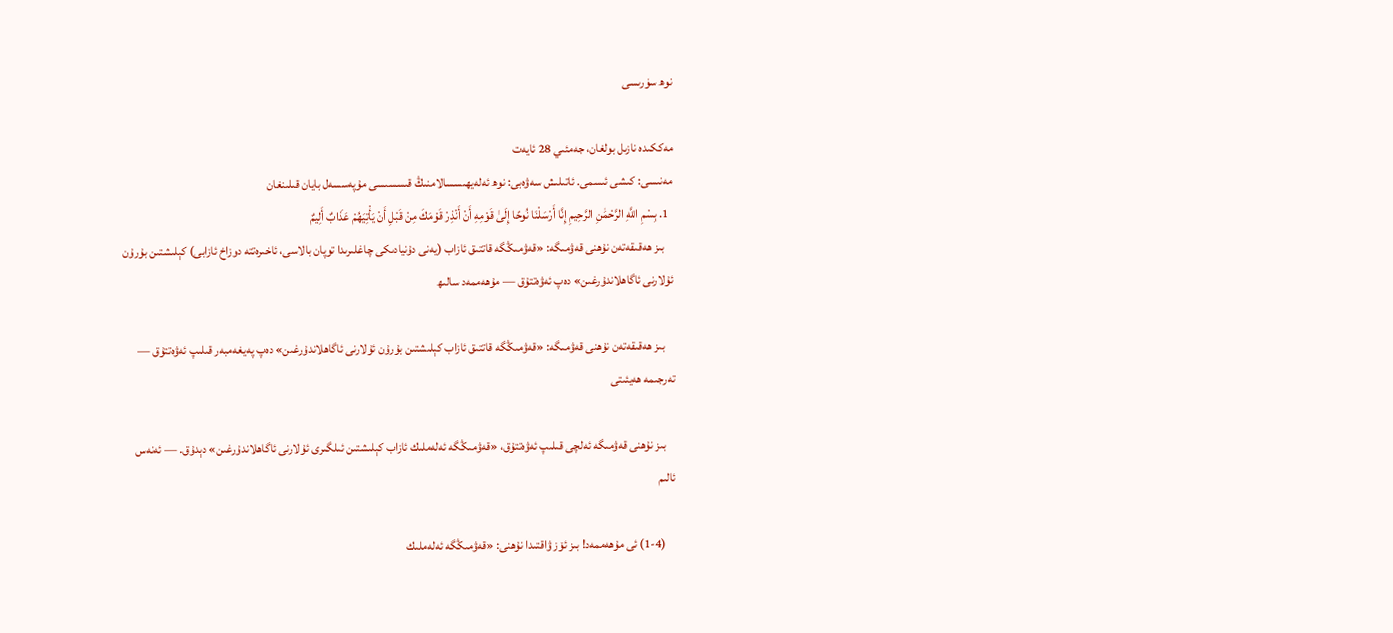نوھ سۈرىسى

مەككىدە نازىل بولغان، جەمئىي 28 ئايەت
مەنىسى: كىشى ئىسمى. ئاتىلىش سەۋەبى: نوھ ئەلەيھىسسالامنىڭ قىسسىسى مۇپەسسەل بايان قىلىنغان
  1. بِسْمِ اللَّهِ الرَّحْمَٰنِ الرَّحِيمِ إِنَّا أَرْسَلْنَا نُوحًا إِلَىٰ قَوْمِهِ أَنْ أَنْذِرْ قَوْمَكَ مِنْ قَبْلِ أَنْ يَأْتِيَهُمْ عَذَابٌ أَلِيمٌ
    بىز ھەقىقەتەن نۇھنى قەۋمىگە: «قەۋمىڭگە قاتتىق ئازاب (يەنى دۇنيادىكى چاغلىرىدا توپان بالاسى، ئاخىرەتتە دوزاخ ئازابى) كېلىشتىن بۇرۇن ئۇلارنى ئاگاھلاندۇرغىن» دەپ ئەۋەتتۇق — مۇھەممەد سالىھ

    بىز ھەقىقەتەن نۇھنى قەۋمىگە: «قەۋمىڭگە قاتتىق ئازاب كېلىشتىن بۇرۇن ئۇلارنى ئاگاھلاندۇرغىن» دەپ پەيغەمبەر قىلىپ ئەۋەتتۇق — تەرجىمە ھەيئىتى

    بىز نۇھنى قەۋمىگە ئەلچى قىلىپ ئەۋەتتۇق، «قەۋمىڭگە ئەلەملىك ئازاب كېلىشتىن ئىلگىرى ئۇلارنى ئاگاھلاندۇرغىن» دېدۇق. — ئەنەس ئالىم

    (1-4) ئى مۇھەممەد! بىز ئۆز ۋاقتىدا نۇھنى: «قەۋمىڭگە ئەلەملىك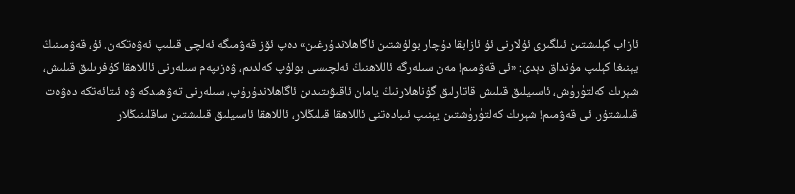ئازاب كېلىشتىن ئىلگىرى ئۇلارنى ئۇ ئازابقا دۇچار بولۇشتىن ئاگاھلاندۇرغىن» دەپ ئۆز قەۋمىگە ئەلچى قىلىپ ئەۋەتكەن. ئۇ، قەۋمىنىڭ يېنىغا كېلىپ مۇنداق دېدى: «ئى قەۋمىم! مەن سىلەرگە ئاللاھنىڭ ئەلچىسى بولۇپ كەلدىم، ۋەزىپەم سىلەرنى ئاللاھقا كۇفرىلىق قىلىش، شېرىك كەلتۈرۈش، ئاسىيلىق قىلىش قاتارلىق گۇناھلارنىڭ يامان ئاقىۋىتىدىن ئاگاھلاندۇرۇپ، سىلەرنى تەۋھىدكە ۋە ئىتائەتكە دەۋەت قىلىشتۇر. ئى قەۋمىم! شېرىك كەلتۈرۈشتىن يېنىپ ئىبادەتنى ئاللاھقا قىلىڭلار، ئاللاھقا ئاسىيلىق قىلىشتىن ساقلىنىڭلار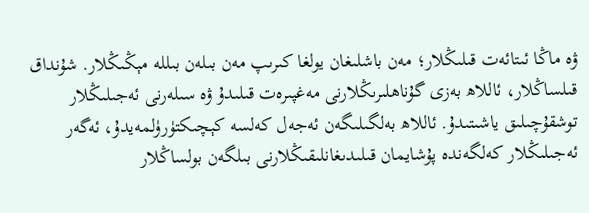ۋە ماڭا ئىتائەت قىلىڭلار؛ مەن باشلىغان يولغا كىرىپ مەن بىلەن بىللە مېڭىڭلار. شۇنداق قىلساڭلار، ئاللاھ بەزى گۇناھلىرىڭلارنى مەغپىرەت قىلىدۇ ۋە سىلەرنى ئەجىلىڭلار توشقۇچىلىق ياشىتىدۇ. ئاللاھ بەلگىلىگەن ئەجەل كەلسە كېچىكتۈرۈلمەيدۇ، ئەگەر ئەجىلىڭلار كەلگەندە پۇشايمان قىلىدىغانلىقىڭلارنى بىلگەن بولساڭلار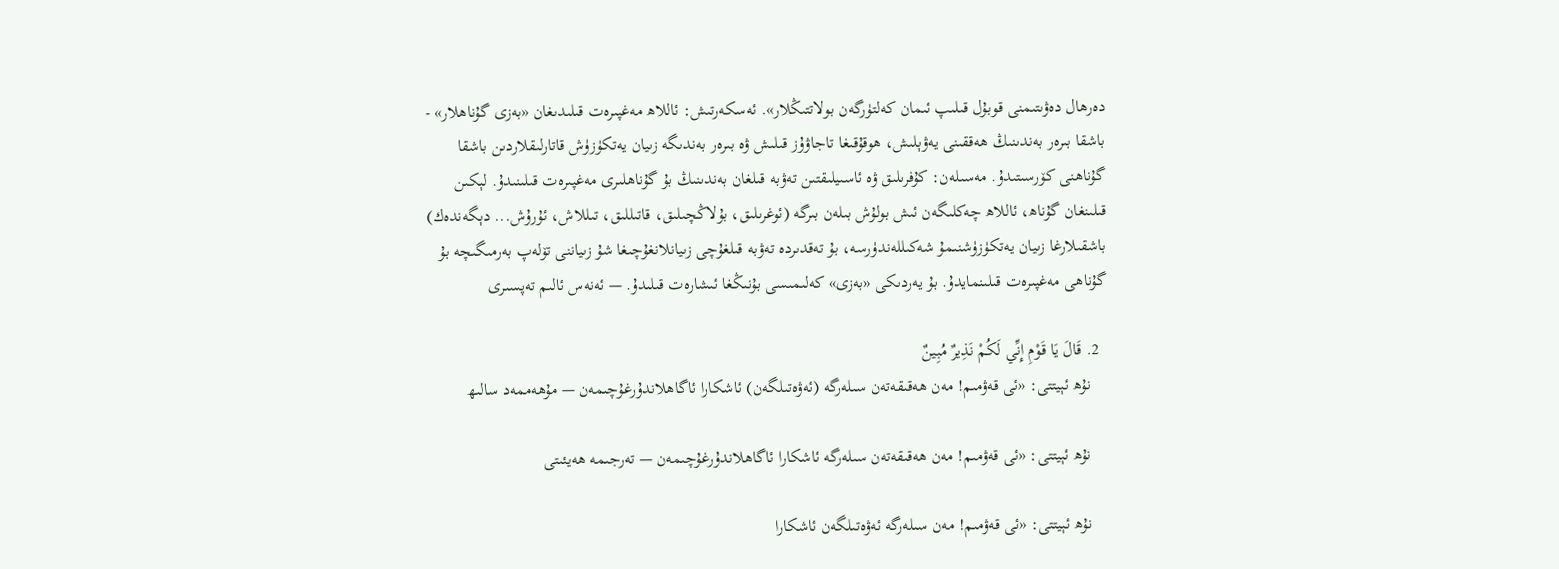دەرھال دەۋىتىمنى قوبۇل قىلىپ ئىمان كەلتۈرگەن بولاتتىڭلار». ئەسكەرتىش: ئاللاھ مەغپىرەت قىلىدىغان «بەزى گۇناھلار» - باشقا بىرەر بەندىنىڭ ھەققىنى يەۋېلىش، ھوقۇقىغا تاجاۋۇز قىلىش ۋە بىرەر بەندىگە زىيان يەتكۈزۈش قاتارلىقلاردىن باشقا گۇناھنى كۆرسىتىدۇ. مەسىلەن: كۇفرىلىق ۋە ئاسىيلىقتىن تەۋبە قىلغان بەندىنىڭ بۇ گۇناھلىرى مەغپىرەت قىلىنىدۇ. لېكىن قىلىنغان گۇناھ، ئاللاھ چەكلىگەن ئىش بولۇش بىلەن بىرگە (ئوغرىلىق، بۇلاڭچىلىق، قاتىللىق، تىللاش، ئۇرۇش... دېگەندەك) باشقىلارغا زىيان يەتكۈزۈشنىمۇ شەكىللەندۈرسە، بۇ تەقدىردە تەۋبە قىلغۇچى زىيانلانغۇچىغا شۇ زىياننى تۆلەپ بەرمىگىچە بۇ گۇناھى مەغپىرەت قىلىنمايدۇ. بۇ يەردىكى «بەزى» كەلىمىسى بۇنىڭغا ئىشارەت قىلىدۇ. — ئەنەس ئالىم تەپسىرى

  2. قَالَ يَا قَوْمِ إِنِّي لَكُمْ نَذِيرٌ مُبِينٌ
    نۇھ ئېيتتى: «ئى قەۋمىم! مەن ھەقىقەتەن سىلەرگە (ئەۋەتىلگەن) ئاشكارا ئاگاھلاندۇرغۇچىمەن — مۇھەممەد سالىھ

    نۇھ ئېيتتى: «ئى قەۋمىم! مەن ھەقىقەتەن سىلەرگە ئاشكارا ئاگاھلاندۇرغۇچىمەن — تەرجىمە ھەيئىتى

    نۇھ ئېيتتى: «ئى قەۋمىم! مەن سىلەرگە ئەۋەتىلگەن ئاشكارا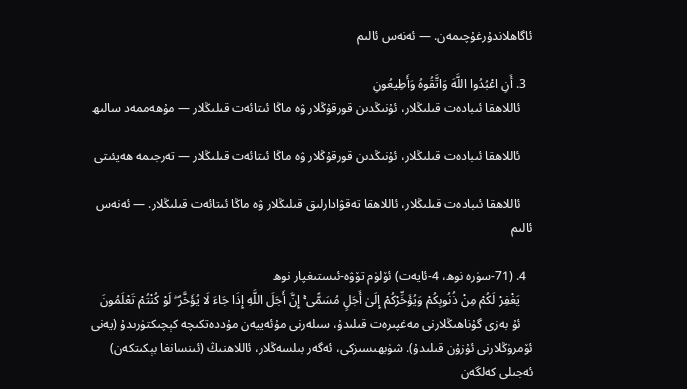ئاگاھلاندۇرغۇچىمەن. — ئەنەس ئالىم

  3. أَنِ اعْبُدُوا اللَّهَ وَاتَّقُوهُ وَأَطِيعُونِ
    ئاللاھقا ئىبادەت قىلىڭلار، ئۇنىڭدىن قورقۇڭلار ۋە ماڭا ئىتائەت قىلىڭلار — مۇھەممەد سالىھ

    ئاللاھقا ئىبادەت قىلىڭلار، ئۇنىڭدىن قورقۇڭلار ۋە ماڭا ئىتائەت قىلىڭلار — تەرجىمە ھەيئىتى

    ئاللاھقا ئىبادەت قىلىڭلار، ئاللاھقا تەقۋادارلىق قىلىڭلار ۋە ماڭا ئىتائەت قىلىڭلار. — ئەنەس ئالىم

  4. (71-سۈرە نوھ، 4-ئايەت) ئۆلۈم تۆۋە-ئىستىغپار نوھ
    يَغْفِرْ لَكُمْ مِنْ ذُنُوبِكُمْ وَيُؤَخِّرْكُمْ إِلَىٰ أَجَلٍ مُسَمًّى ۚ إِنَّ أَجَلَ اللَّهِ إِذَا جَاءَ لَا يُؤَخَّرُ ۖ لَوْ كُنْتُمْ تَعْلَمُونَ
    ئۇ بەزى گۇناھىڭلارنى مەغپىرەت قىلىدۇ، سىلەرنى مۇئەييەن مۇددەتكىچە كېچىكتۈرىدۇ (يەنى ئۆمرۈڭلارنى ئۇزۇن قىلىدۇ). شۈبھىسىزكى، ئەگەر بىلسەڭلار، ئاللاھنىڭ (ئىنسانغا بېكىتكەن) ئەجىلى كەلگەن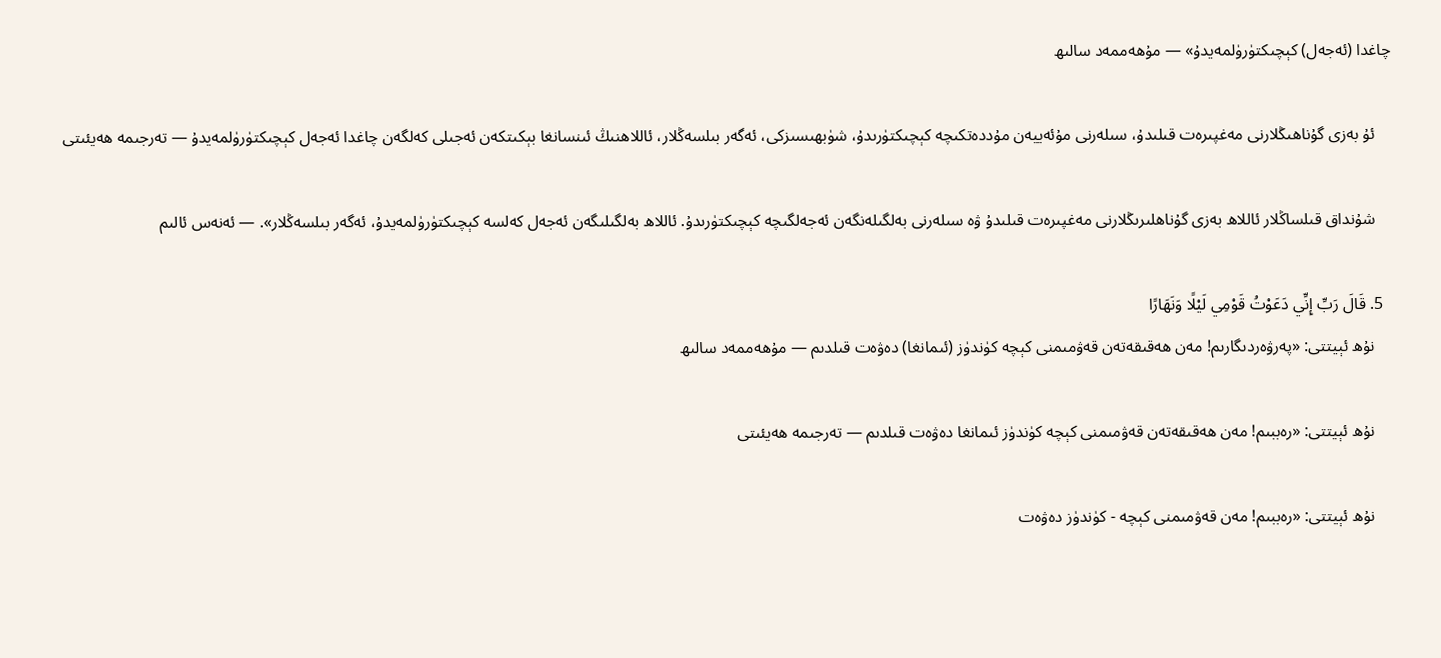چاغدا (ئەجەل) كېچىكتۈرۈلمەيدۇ» — مۇھەممەد سالىھ

    ئۇ بەزى گۇناھىڭلارنى مەغپىرەت قىلىدۇ، سىلەرنى مۇئەييەن مۇددەتكىچە كېچىكتۈرىدۇ، شۈبھىسىزكى، ئەگەر بىلسەڭلار، ئاللاھنىڭ ئىنسانغا بېكىتكەن ئەجىلى كەلگەن چاغدا ئەجەل كېچىكتۈرۈلمەيدۇ — تەرجىمە ھەيئىتى

    شۇنداق قىلساڭلار ئاللاھ بەزى گۇناھلىرىڭلارنى مەغپىرەت قىلىدۇ ۋە سىلەرنى بەلگىلەنگەن ئەجەلگىچە كېچىكتۈرىدۇ. ئاللاھ بەلگىلىگەن ئەجەل كەلسە كېچىكتۈرۈلمەيدۇ، ئەگەر بىلسەڭلار». — ئەنەس ئالىم

  5. قَالَ رَبِّ إِنِّي دَعَوْتُ قَوْمِي لَيْلًا وَنَهَارًا
    نۇھ ئېيتتى: «پەرۋەردىگارىم! مەن ھەقىقەتەن قەۋمىمنى كېچە كۈندۈز (ئىمانغا) دەۋەت قىلدىم — مۇھەممەد سالىھ

    نۇھ ئېيتتى: «رەببىم! مەن ھەقىقەتەن قەۋمىمنى كېچە كۈندۈز ئىمانغا دەۋەت قىلدىم — تەرجىمە ھەيئىتى

    نۇھ ئېيتتى: «رەببىم! مەن قەۋمىمنى كېچە - كۈندۈز دەۋەت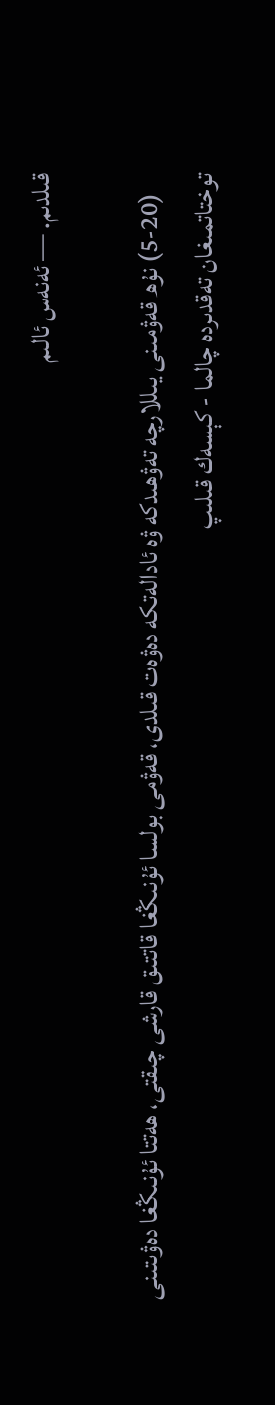قىلدىم. — ئەنەس ئالىم

    (5-20) نۇھ قەۋمىنى يىللارچە تەۋھىدكە ۋە ئادالەتكە دەۋەت قىلدى، قەۋمى بولسا ئۇنىڭغا قاتتىق قارشى چىقتى، ھەتتا ئۇنىڭغا دەۋىتىنى توختاتمىغان تەقدىردە چالما - كېسەك قىلىپ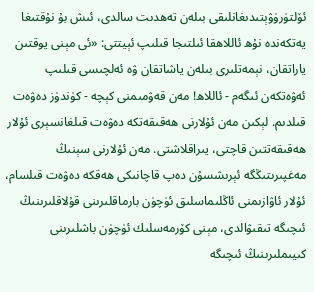ئۆلتۈرۈۋېتىدىغانلىقى بىلەن تەھدىت سالدى، ئىش بۇ نۇقتىغا يەتكەندە نۇھ ئاللاھقا ئىلتىجا قىلىپ ئېيتتى: «ئى مېنى يوقتىن ياراتقان، نېمەتلىرى بىلەن ياشاتقان ۋە ئەلچىسى قىلىپ ئەۋەتكەن ئىگەم - ئاللاھ! مەن قەۋمىمنى كېچە - كۈندۈز دەۋەت قىلدىم. لېكىن مەن ئۇلارنى ھەقىقەتكە دەۋەت قىلغانسېرى ئۇلار ھەقىقەتتىن قاچتى، يىراقلاشتى. مەن ئۇلارنى سېنىڭ مەغپىرىتىڭگە ئېرىشسۇن دەپ قاچانىكى ھەقكە دەۋەت قىلسام، ئۇلار ئاۋازىمنى ئاڭلىماسلىق ئۈچۈن بارماقلىرىنى قۇلاقلىرىنىڭ ئىچىگە تىقىۋالدى، مېنى كۆرمەسلىك ئۈچۈن باشلىرىنى كىيىملىرىنىڭ ئىچىگە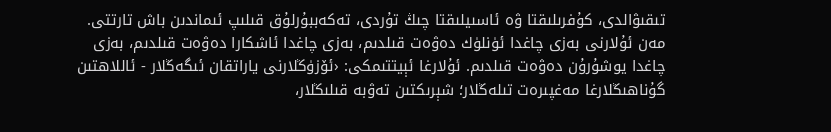تىقىۋالدى، كۇفرىلىقتا ۋە ئاسىيلىقتا چىڭ تۇردى، تەكەببۇرلۇق قىلىپ ئىماندىن باش تارتتى. مەن ئۇلارنى بەزى چاغدا ئۈنلۈك دەۋەت قىلدىم، بەزى چاغدا ئاشكارا دەۋەت قىلدىم، بەزى چاغدا يوشۇرۇن دەۋەت قىلدىم. ئۇلارغا ئېيتتىمكى: ‹ئۆزۈڭلارنى ياراتقان ئىگەڭلار - ئاللاھتىن گۇناھىڭلارغا مەغپىرەت تىلەڭلار؛ شېرىكتىن تەۋبە قىلىڭلار،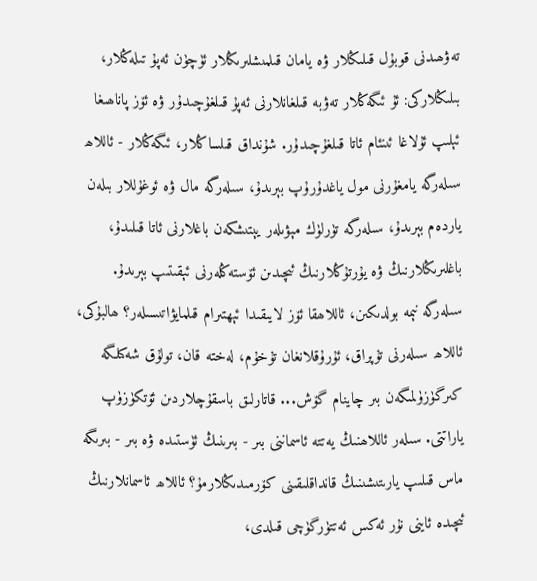تەۋھىدنى قوبۇل قىلىڭلار ۋە يامان قىلمىشلىرىڭلار ئۈچۈن ئەپۇ تىلەڭلار، بىلىڭلاركى: ئۇ ئىگەڭلار تەۋبە قىلغانلارنى ئەپۇ قىلغۇچىدۇر ۋە ئۆز پاناھىغا ئېلىپ ئۇلاغا ئىنئام ئاتا قىلغۇچىدۇر. شۇنداق قىلساڭلار، ئىگەڭلار - ئاللاھ سىلەرگە يامغۇرنى مول ياغدۇرۇپ بېرىدۇ، سىلەرگە مال ۋە ئوغۇللار بىلەن ياردەم بېرىدۇ، سىلەرگە تۈرلۈك مېۋىلەر يېتىشكەن باغلارنى ئاتا قىلىدۇ، باغلىرىڭلارنىڭ ۋە يۇرتۇڭلارنىڭ ئىچىدىن ئۆستەڭلەرنى ئېقىتىپ بېرىدۇ. سىلەرگە نېمە بولدىكىن، ئاللاھقا ئۆز لايىقىدا ئېھتىرام قىلمايۋاتىسىلەر؟ ھالبۇكى، ئاللاھ سىلەرنى تۇپراق، ئۇرۇقلانغان تۇخۇم، لەختە قان، تولۇق شەكىلگە كىرگۈزۈلمىگەن بىر چاينام گۆش... قاتارلىق باسقۇچلاردىن ئۆتكۈزۈپ ياراتتى. سىلەر ئاللاھنىڭ يەتتە ئاسماننى بىر - بىرىنىڭ ئۈستىدە ۋە بىر - بىرىگە ماس قىلىپ يارىتىشىنىڭ قانداقلىقىنى كۆرمىدىڭلارمۇ؟ ئاللاھ ئاسمانلارنىڭ ئىچىدە ئاينى نۇر ئەكس ئەتتۈرگۈچى قىلدى،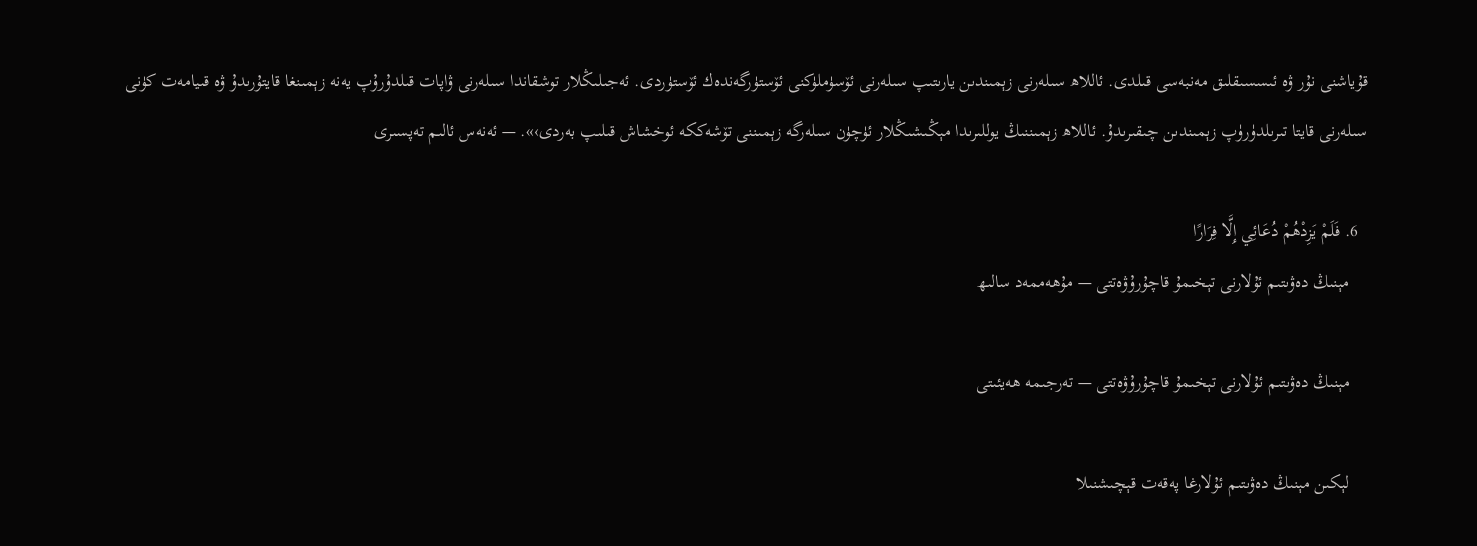قۇياشنى نۇر ۋە ئىسسىقلىق مەنبەسى قىلدى. ئاللاھ سىلەرنى زېمىندىن يارىتىپ سىلەرنى ئۆسۈملۈكنى ئۆستۈرگەندەك ئۆستۈردى. ئەجىلىڭلار توشقاندا سىلەرنى ۋاپات قىلدۇرۇپ يەنە زېمىنغا قايتۇرىدۇ ۋە قىيامەت كۈنى سىلەرنى قايتا تىرىلدۈرۈپ زېمىندىن چىقىرىدۇ. ئاللاھ زېمىننىڭ يوللىرىدا مېڭىشىڭلار ئۈچۈن سىلەرگە زېمىننى تۆشەككە ئوخشاش قىلىپ بەردى›». — ئەنەس ئالىم تەپسىرى

  6. فَلَمْ يَزِدْهُمْ دُعَائِي إِلَّا فِرَارًا
    مېنىڭ دەۋىتىم ئۇلارنى تېخىمۇ قاچۇرۇۋەتتى — مۇھەممەد سالىھ

    مېنىڭ دەۋىتىم ئۇلارنى تېخىمۇ قاچۇرۇۋەتتى — تەرجىمە ھەيئىتى

    لېكىن مېنىڭ دەۋىتىم ئۇلارغا پەقەت قېچىشنىلا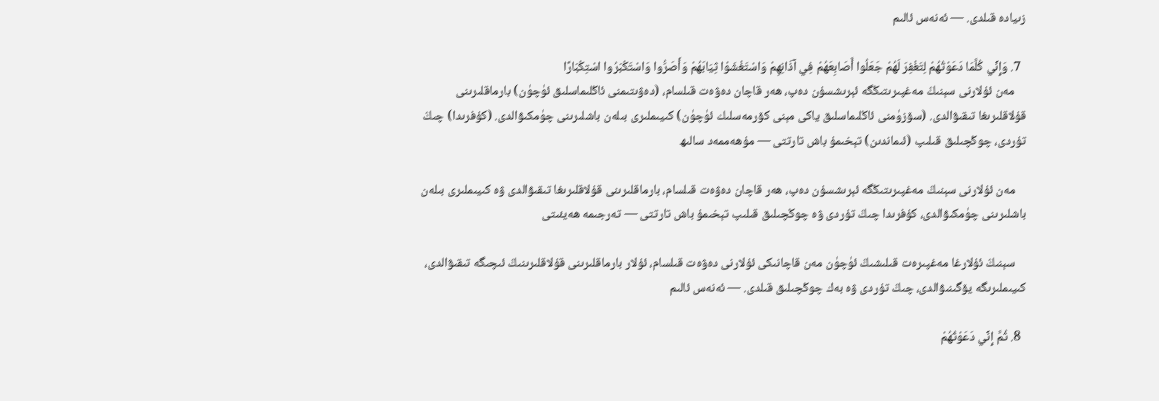زىيادە قىلدى. — ئەنەس ئالىم

  7. وَإِنِّي كُلَّمَا دَعَوْتُهُمْ لِتَغْفِرَ لَهُمْ جَعَلُوا أَصَابِعَهُمْ فِي آذَانِهِمْ وَاسْتَغْشَوْا ثِيَابَهُمْ وَأَصَرُّوا وَاسْتَكْبَرُوا اسْتِكْبَارًا
    مەن ئۇلارنى سېنىڭ مەغپىرىتىڭگە ئېرىشسۇن دەپ، ھەر قاچان دەۋەت قىلسام، (دەۋىتىمنى ئاڭلىماسلىق ئۈچۈن) بارماقلىرىنى قۇلاقلىرىغا تىقىۋالدى. (سۆزۈمنى ئاڭلىماسلىق ياكى مېنى كۆرمەسلىك ئۈچۈن) كىيىملىرى بىلەن باشلىرىنى چۈمكىۋالدى. (كۇفرىدا) چىڭ تۇردى، چوڭچىلىق قىلىپ (ئىماندىن) تېخىمۇ باش تارتتى — مۇھەممەد سالىھ

    مەن ئۇلارنى سېنىڭ مەغپىرىتىڭگە ئېرىشسۇن دەپ، ھەر قاچان دەۋەت قىلسام، بارماقلىرىنى قۇلاقلىرىغا تىقىۋالدى ۋە كىيىملىرى بىلەن باشلىرىنى چۈمكىۋالدى، كۇفرىدا چىڭ تۇردى ۋە چوڭچىلىق قىلىپ تېخىمۇ باش تارتتى — تەرجىمە ھەيئىتى

    سېنىڭ ئۇلارغا مەغپىرەت قىلىشىڭ ئۈچۈن مەن قاچانىكى ئۇلارنى دەۋەت قىلسام، ئۇلار بارماقلىرىنى قۇلاقلىرىنىڭ ئىچىگە تىقىۋالدى، كىيىملىرىگە يۆگىنىۋالدى، چىڭ تۇردى ۋە بەك چوڭچىلىق قىلدى. — ئەنەس ئالىم

  8. ثُمَّ إِنِّي دَعَوْتُهُمْ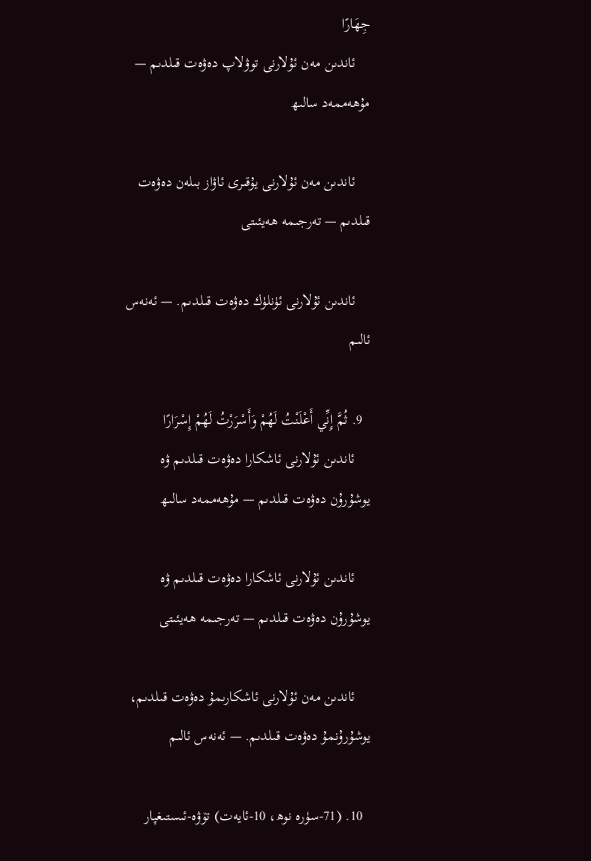جِهَارًا
    ئاندىن مەن ئۇلارنى توۋلاپ دەۋەت قىلدىم — مۇھەممەد سالىھ

    ئاندىن مەن ئۇلارنى يۇقىرى ئاۋاز بىلەن دەۋەت قىلدىم — تەرجىمە ھەيئىتى

    ئاندىن ئۇلارنى ئۈنلۈك دەۋەت قىلدىم. — ئەنەس ئالىم

  9. ثُمَّ إِنِّي أَعْلَنْتُ لَهُمْ وَأَسْرَرْتُ لَهُمْ إِسْرَارًا
    ئاندىن ئۇلارنى ئاشكارا دەۋەت قىلدىم ۋە يوشۇرۇن دەۋەت قىلدىم — مۇھەممەد سالىھ

    ئاندىن ئۇلارنى ئاشكارا دەۋەت قىلدىم ۋە يوشۇرۇن دەۋەت قىلدىم — تەرجىمە ھەيئىتى

    ئاندىن مەن ئۇلارنى ئاشكارىمۇ دەۋەت قىلدىم، يوشۇرۇنمۇ دەۋەت قىلدىم. — ئەنەس ئالىم

  10. (71-سۈرە نوھ، 10-ئايەت) تۆۋە-ئىستىغپار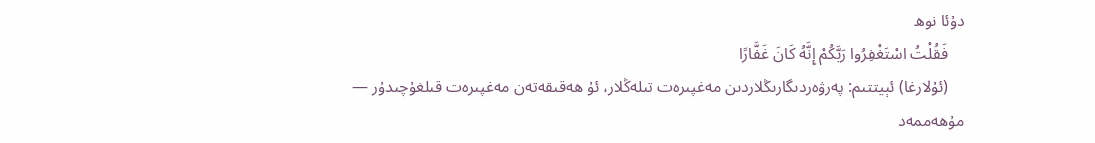دۇئا نوھ
    فَقُلْتُ اسْتَغْفِرُوا رَبَّكُمْ إِنَّهُ كَانَ غَفَّارًا
    (ئۇلارغا) ئېيتتىم: پەرۋەردىگارىڭلاردىن مەغپىرەت تىلەڭلار، ئۇ ھەقىقەتەن مەغپىرەت قىلغۇچىدۇر — مۇھەممەد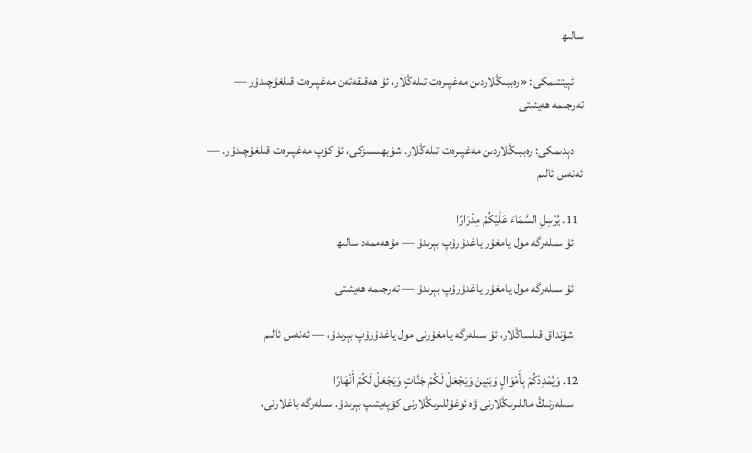سالىھ

    ئېيتتىمكى: «رەببىڭلاردىن مەغپىرەت تىلەڭلار، ئۇ ھەقىقەتەن مەغپىرەت قىلغۇچىدۇر — تەرجىمە ھەيئىتى

    دېدىمكى: رەببىڭلاردىن مەغپىرەت تىلەڭلار. شۈبھىسىزكى، ئۇ كۆپ مەغپىرەت قىلغۇچىدۇر. — ئەنەس ئالىم

  11. يُرْسِلِ السَّمَاءَ عَلَيْكُمْ مِدْرَارًا
    ئۇ سىلەرگە مول يامغۇر ياغدۇرۇپ بېرىدۇ — مۇھەممەد سالىھ

    ئۇ سىلەرگە مول يامغۇر ياغدۇرۇپ بېرىدۇ — تەرجىمە ھەيئىتى

    شۇنداق قىلساڭلار، ئۇ سىلەرگە يامغۇرنى مول ياغدۇرۇپ بېرىدۇ، — ئەنەس ئالىم

  12. وَيُمْدِدْكُمْ بِأَمْوَالٍ وَبَنِينَ وَيَجْعَلْ لَكُمْ جَنَّاتٍ وَيَجْعَلْ لَكُمْ أَنْهَارًا
    سىلەرنىڭ ماللىرىڭلارنى ۋە ئوغۇللىرىڭلارنى كۆپەيتىپ بېرىدۇ. سىلەرگە باغلارنى،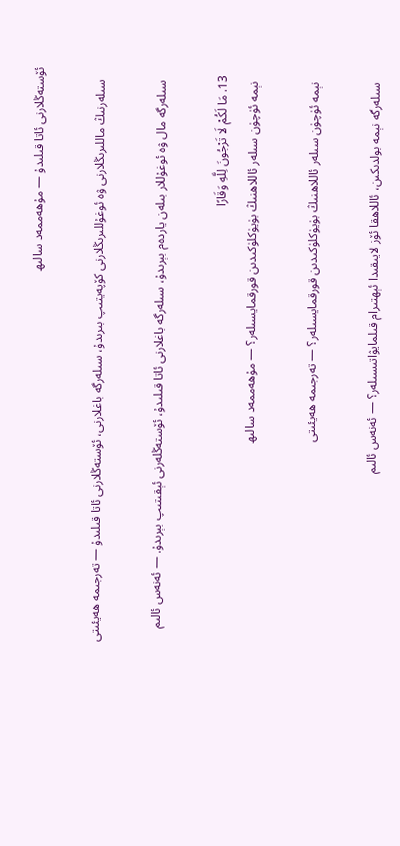ئۆستەڭلارنى ئاتا قىلىدۇ — مۇھەممەد سالىھ

    سىلەرنىڭ ماللىرىڭلارنى ۋە ئوغۇللىرىڭلارنى كۆپەيتىپ بىرىدۇ، سىلەرگە باغلارنى، ئۆستەڭلارنى ئاتا قىلىدۇ — تەرجىمە ھەيئىتى

    سىلەرگە مال ۋە ئوغۇللار بىلەن ياردەم بېرىدۇ، سىلەرگە باغلارنى ئاتا قىلىدۇ، ئۆستەڭلەرنى ئېقىتىپ بېرىدۇ. — ئەنەس ئالىم

  13. مَا لَكُمْ لَا تَرْجُونَ لِلَّهِ وَقَارًا
    نېمە ئۈچۈن سىلەر ئاللاھنىڭ بۈيۈكلۈكىدىن قورقمايسىلەر؟ — مۇھەممەد سالىھ

    نېمە ئۈچۈن سىلەر ئاللاھنىڭ بۈيۈكلۈكىدىن قورقمايسىلەر؟ — تەرجىمە ھەيئىتى

    سىلەرگە نېمە بولدىكىن، ئاللاھقا ئۆز لايىقىدا ئېھتىرام قىلمايۋاتىسىلەر؟ — ئەنەس ئالىم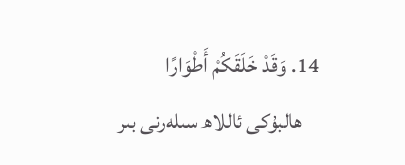14. وَقَدْ خَلَقَكُمْ أَطْوَارًا
    ھالبۇكى ئاللاھ سىلەرنى بىر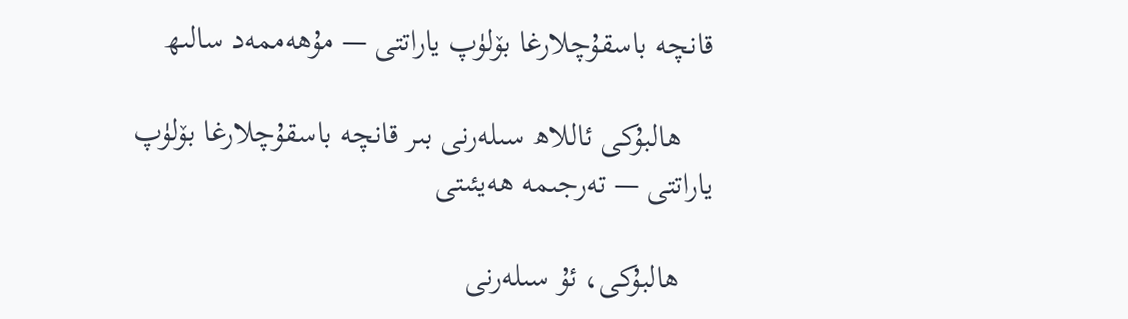قانچە باسقۇچلارغا بۆلۈپ ياراتتى — مۇھەممەد سالىھ

    ھالبۇكى ئاللاھ سىلەرنى بىر قانچە باسقۇچلارغا بۆلۈپ ياراتتى — تەرجىمە ھەيئىتى

    ھالبۇكى، ئۇ سىلەرنى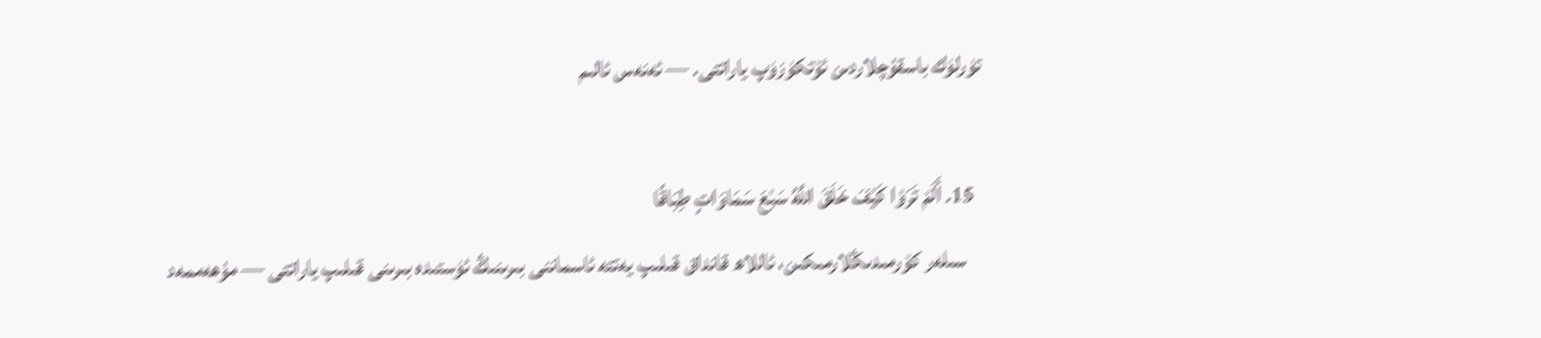تۈرلۈك باسقۇچلاردىن ئۆتكۈزۈپ ياراتتى. — ئەنەس ئالىم

  15. أَلَمْ تَرَوْا كَيْفَ خَلَقَ اللَّهُ سَبْعَ سَمَاوَاتٍ طِبَاقًا
    سىلەر كۆرمىدىڭلارمىكىن، ئاللاھ قانداق قىلىپ يەتتە ئاسماننى بىرىنىڭ ئۈستىدە بىرىنى قىلىپ ياراتتى — مۇھەممەد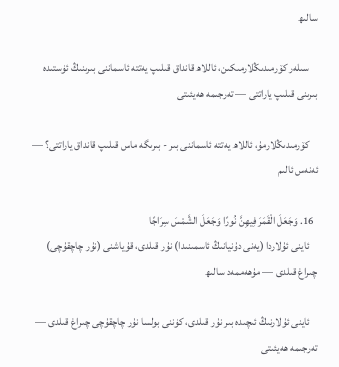سالىھ

    سىلەر كۆرمىدىڭلارمىكىن، ئاللاھ قانداق قىلىپ يەتتە ئاسماننى بىرىنىڭ ئۈستىدە بىرىنى قىلىپ ياراتتى — تەرجىمە ھەيئىتى

    كۆرمىدىڭلارمۇ، ئاللاھ يەتتە ئاسماننى بىر - بىرىگە ماس قىلىپ قانداق ياراتتى؟ — ئەنەس ئالىم

  16. وَجَعَلَ الْقَمَرَ فِيهِنَّ نُورًا وَجَعَلَ الشَّمْسَ سِرَاجًا
    ئاينى ئۇلاردا (يەنى دۇنيانىڭ ئاسمىنىدا) نۇر قىلدى، قۇياشنى (نۇر چاچقۇچى) چىراغ قىلدى — مۇھەممەد سالىھ

    ئاينى ئۇلارنىڭ ئىچىدە بىر نۇر قىلدى، كۈننى بولسا نۇر چاچقۇچى چىراغ قىلدى — تەرجىمە ھەيئىتى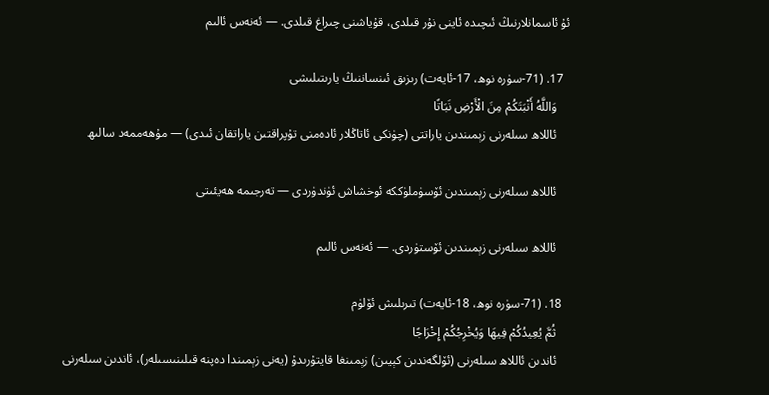ئۇ ئاسمانلارنىڭ ئىچىدە ئاينى نۇر قىلدى، قۇياشنى چىراغ قىلدى. — ئەنەس ئالىم

  17. (71-سۈرە نوھ، 17-ئايەت) رىزىق ئىنساننىڭ يارىتىلىشى
    وَاللَّهُ أَنْبَتَكُمْ مِنَ الْأَرْضِ نَبَاتًا
    ئاللاھ سىلەرنى زېمىندىن ياراتتى (چۈنكى ئاتاڭلار ئادەمنى تۇپراقتىن ياراتقان ئىدى) — مۇھەممەد سالىھ

    ئاللاھ سىلەرنى زېمىندىن ئۆسۈملۈككە ئوخشاش ئۈندۈردى — تەرجىمە ھەيئىتى

    ئاللاھ سىلەرنى زېمىندىن ئۆستۈردى. — ئەنەس ئالىم

  18. (71-سۈرە نوھ، 18-ئايەت) تىرىلىش ئۆلۈم
    ثُمَّ يُعِيدُكُمْ فِيهَا وَيُخْرِجُكُمْ إِخْرَاجًا
    ئاندىن ئاللاھ سىلەرنى (ئۆلگەندىن كېيىن) زېمىنغا قايتۇرىدۇ (يەنى زېمىندا دەپنە قىلىنىسىلەر)، ئاندىن سىلەرنى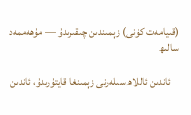(قىيامەت كۈنى) زېمىندىن چىقىرىدۇ — مۇھەممەد سالىھ

    ئاندىن ئاللاھ سىلەرنى زېمىنغا قايتۇرىدۇ، ئاندىن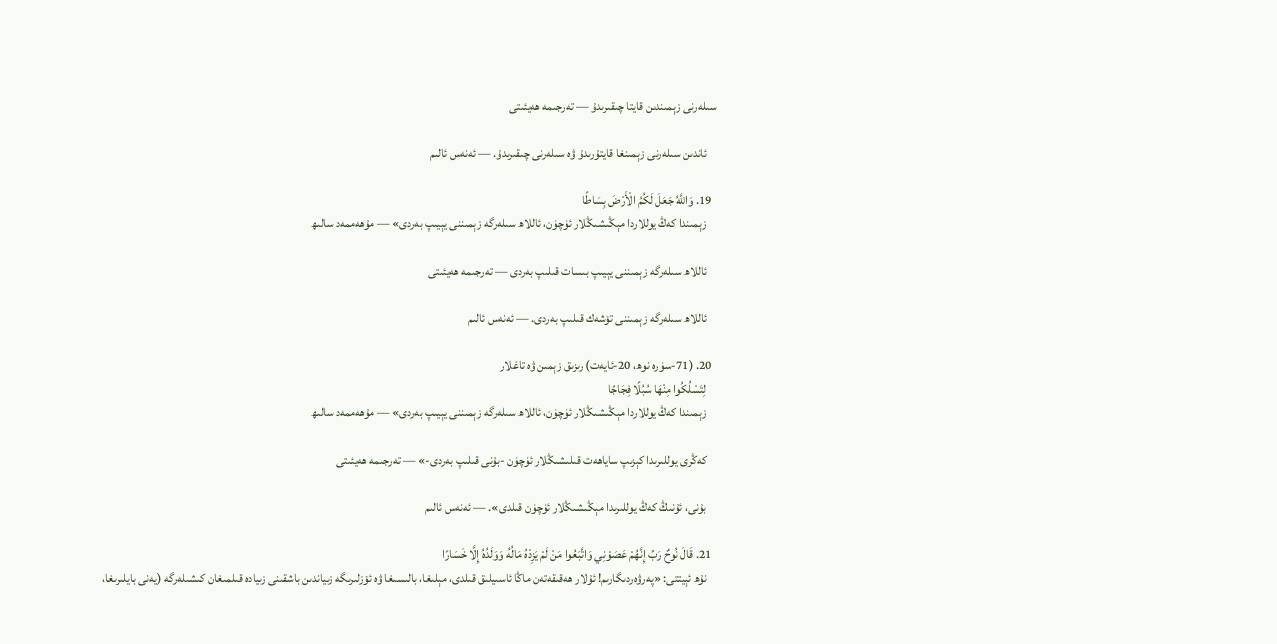سىلەرنى زېمىندىن قايتا چىقىرىدۇ — تەرجىمە ھەيئىتى

    ئاندىن سىلەرنى زېمىنغا قايتۇرىدۇ ۋە سىلەرنى چىقىرىدۇ. — ئەنەس ئالىم

  19. وَاللَّهُ جَعَلَ لَكُمُ الْأَرْضَ بِسَاطًا
    زېمىندا كەڭ يوللاردا مېڭىشىڭلار ئۈچۈن، ئاللاھ سىلەرگە زېمىننى يېيىپ بەردى» — مۇھەممەد سالىھ

    ئاللاھ سىلەرگە زېمىننى يېيىپ بىسات قىلىپ بەردى — تەرجىمە ھەيئىتى

    ئاللاھ سىلەرگە زېمىننى تۆشەك قىلىپ بەردى. — ئەنەس ئالىم

  20. (71-سۈرە نوھ، 20-ئايەت) رىزىق زېمىن ۋە تاغلار
    لِتَسْلُكُوا مِنْهَا سُبُلًا فِجَاجًا
    زېمىندا كەڭ يوللاردا مېڭىشىڭلار ئۈچۈن، ئاللاھ سىلەرگە زېمىننى يېيىپ بەردى» — مۇھەممەد سالىھ

    كەڭرى يوللىرىدا كېزىپ ساياھەت قىلىشىڭلار ئۈچۈن -بۇنى قىلىپ بەردى-» — تەرجىمە ھەيئىتى

    بۇنى، ئۇنىڭ كەڭ يوللىرىدا مېڭىشىڭلار ئۈچۈن قىلدى». — ئەنەس ئالىم

  21. قَالَ نُوحٌ رَبِّ إِنَّهُمْ عَصَوْنِي وَاتَّبَعُوا مَنْ لَمْ يَزِدْهُ مَالُهُ وَوَلَدُهُ إِلَّا خَسَارًا
    نۇھ ئېيتتى: «پەرۋەردىگارىم! ئۇلار ھەقىقەتەن ماڭا ئاسىيلىق قىلدى، مېلىغا، بالىسىغا ۋە ئۆزلىرىگە زىياندىن باشقىنى زىيادە قىلمىغان كىشىلەرگە (يەنى بايلىرىغا،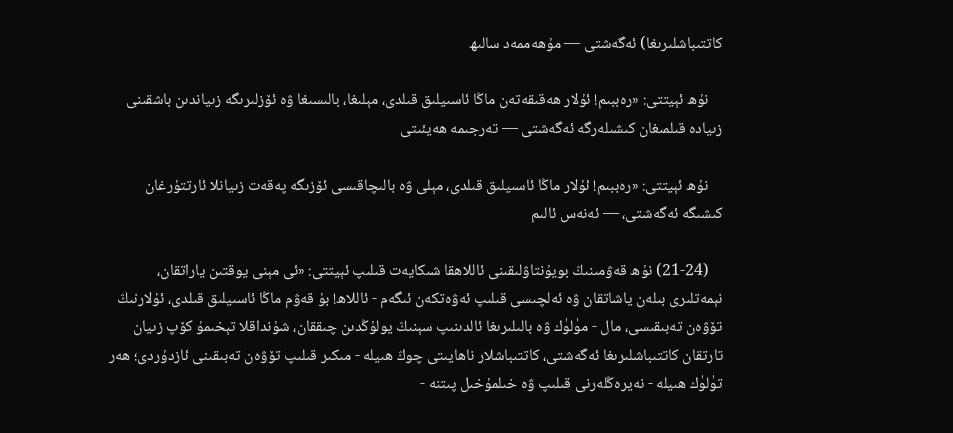كاتتىباشلىرىغا) ئەگەشتى — مۇھەممەد سالىھ

    نۇھ ئېيتتى: «رەببىم! ئۇلار ھەقىقەتەن ماڭا ئاسىيلىق قىلدى، مېلىغا، بالىسىغا ۋە ئۆزلىرىگە زىياندىن باشقىنى زىيادە قىلمىغان كىشىلەرگە ئەگەشتى — تەرجىمە ھەيئىتى

    نۇھ ئېيتتى: «رەببىم! ئۇلار ماڭا ئاسىيلىق قىلدى، مېلى ۋە بالىچاقىسى ئۆزىگە پەقەت زىيانلا ئارتتۇرغان كىشىگە ئەگەشتى، — ئەنەس ئالىم

    (21-24) نۇھ قەۋمىنىڭ بويۇنتاۋلىقىنى ئاللاھقا شىكايەت قىلىپ ئېيتتى: «ئى مېنى يوقتىن ياراتقان، نېمەتلىرى بىلەن ياشاتقان ۋە ئەلچىسى قىلىپ ئەۋەتكەن ئىگەم - ئاللاھ! بۇ قەۋم ماڭا ئاسىيلىق قىلدى، ئۇلارنىڭ تۆۋەن تەبىقىسى، مال - مۈلۈك ۋە بالىلىرىغا ئالدىنىپ سېنىڭ يولۇڭدىن چىققان، شۇنداقلا تېخىمۇ كۆپ زىيان تارتقان كاتتىباشلىرىغا ئەگەشتى، كاتتىباشلار ناھايىتى چوڭ ھىيلە - مىكىر قىلىپ تۆۋەن تەبىقىنى ئازدۇردى؛ ھەر تۈلۈك ھىيلە - نەيرەڭلەرنى قىلىپ ۋە خىلمۇخىل پىتنە -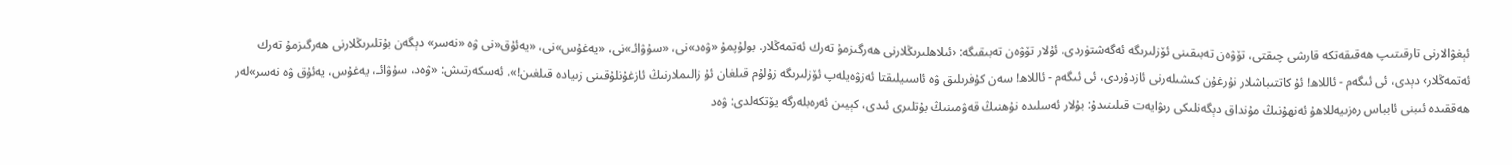ئېغۋالارنى تارقىتىپ ھەقىقەتكە قارشى چىقتى، تۆۋەن تەبىقىنى ئۆزلىرىگە ئەگەشتۈردى. ئۇلار تۆۋەن تەبىقىگە: ‹ئىلاھلىرىڭلارنى ھەرگىزمۇ تەرك ئەتمەڭلار. بولۇپمۇ «ۋەد»نى، «سۇۋائـ»نى، «يەغۇس»نى، «يەئۇق«نى ۋە «نەسر» دېگەن بۇتلىرىڭلارنى ھەرگىزمۇ تەرك ئەتمەڭلار› دېدى، ئى ئىگەم - ئاللاھ! ئۇ كاتتىباشلار نۇرغۇن كىشىلەرنى ئازدۇردى، ئى ئىگەم - ئاللاھ! سەن كۇفرىلىق ۋە ئاسىيلىقتا ئەزۋەيلەپ ئۆزلىرىگە زۇلۇم قىلغان ئۇ زالىملارنىڭ ئازغۇنلۇقىنى زىيادە قىلغىن!». ئەسكەرتىش: «ۋەد، سۇۋائـ، يەغۇس، يەئۇق ۋە نەسر»لەر ھەققىدە ئىبنى ئابباس رەزىيەللاھۇ ئەنھۇنىڭ مۇنداق دېگەنلىكى رىۋايەت قىلىنىدۇ: بۇلار ئەسلىدە نۇھنىڭ قەۋمىنىڭ بۇتلىرى ئىدى، كېيىن ئەرەبلەرگە يۆتكەلدى: ۋەد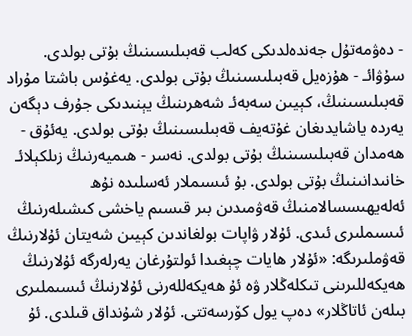- دەۋمەتۇل جەندەلدىكى كەلب قەبىلىسىنىڭ بۇتى بولدى. سۇۋائـ - ھۇزەيل قەبىلىسىنىڭ بۇتى بولدى. يەغۇس باشتا مۇراد قەبىلىسىنىڭ، كېيىن سەبەئـ شەھرىنىڭ يېنىدىكى جۇرف دېگەن يەردە ياشايدىغان غۇتەيف قەبىلىسىنىڭ بۇتى بولدى. يەئۇق - ھەمدان قەبىلىسىنىڭ بۇتى بولدى. نەسر - ھىميەرنىڭ زىلكېلائـ خانىدانىنىڭ بۇتى بولدى. بۇ ئىسىملار ئەسلىدە نۇھ ئەلەيھىسسالامنىڭ قەۋمىدىن بىر قىسىم ياخشى كىشىلەرنىڭ ئىسىملىرى ئىدى. ئۇلار ۋاپات بولغاندىن كېيىن شەيتان ئۇلارنىڭ قەۋملىرىگە: «ئۇلار ھايات چېغىدا ئولتۇرغان يەرلەرگە ئۇلارنىڭ ھەيكەللىرىنى تىكلەڭلار ۋە ئۇ ھەيكەللەرنى ئۇلارنىڭ ئىسىملىرى بىلەن ئاتاڭلار» دەپ يول كۆرسەتتى. ئۇلار شۇنداق قىلدى. ئۇ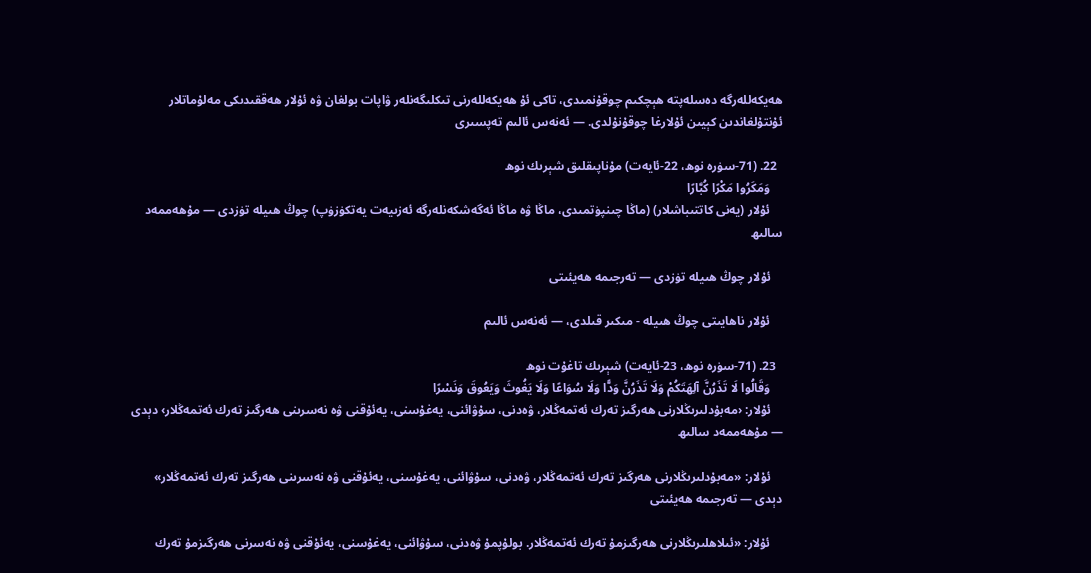ھەيكەللەرگە دەسلەپتە ھېچكىم چوقۇنمىدى، تاكى ئۇ ھەيكەللەرنى تىكلىگەنلەر ۋاپات بولغان ۋە ئۇلار ھەققىدىكى مەلۇماتلار ئۇنتۇلغاندىن كېيىن ئۇلارغا چوقۇنۇلدى. — ئەنەس ئالىم تەپسىرى

  22. (71-سۈرە نوھ، 22-ئايەت) مۇناپىقلىق شېرىك نوھ
    وَمَكَرُوا مَكْرًا كُبَّارًا
    ئۇلار (يەنى كاتتىباشلار) (ماڭا چىنپۈتمىدى، ماڭا ۋە ماڭا ئەگەشكەنلەرگە ئەزىيەت يەتكۈزۈپ) چوڭ ھىيلە تۈزدى — مۇھەممەد سالىھ

    ئۇلار چوڭ ھىيلە تۈزدى — تەرجىمە ھەيئىتى

    ئۇلار ناھايىتى چوڭ ھىيلە - مىكىر قىلدى، — ئەنەس ئالىم

  23. (71-سۈرە نوھ، 23-ئايەت) شېرىك تاغۇت نوھ
    وَقَالُوا لَا تَذَرُنَّ آلِهَتَكُمْ وَلَا تَذَرُنَّ وَدًّا وَلَا سُوَاعًا وَلَا يَغُوثَ وَيَعُوقَ وَنَسْرًا
    ئۇلار: ‹مەبۇدلىرىڭلارنى ھەرگىز تەرك ئەتمەڭلار، ۋەدنى، سۇۋائنى، يەغۇسنى، يەئۇقنى ۋە نەسرىنى ھەرگىز تەرك ئەتمەڭلار› دېدى — مۇھەممەد سالىھ

    ئۇلار: «مەبۇدلىرىڭلارنى ھەرگىز تەرك ئەتمەڭلار، ۋەدنى، سۇۋائنى، يەغۇسنى، يەئۇقنى ۋە نەسرىنى ھەرگىز تەرك ئەتمەڭلار» دېدى — تەرجىمە ھەيئىتى

    ئۇلار: «ئىلاھلىرىڭلارنى ھەرگىزمۇ تەرك ئەتمەڭلار. بولۇپمۇ ۋەدنى، سۇۋائنى، يەغۇسنى، يەئۇقنى ۋە نەسرنى ھەرگىزمۇ تەرك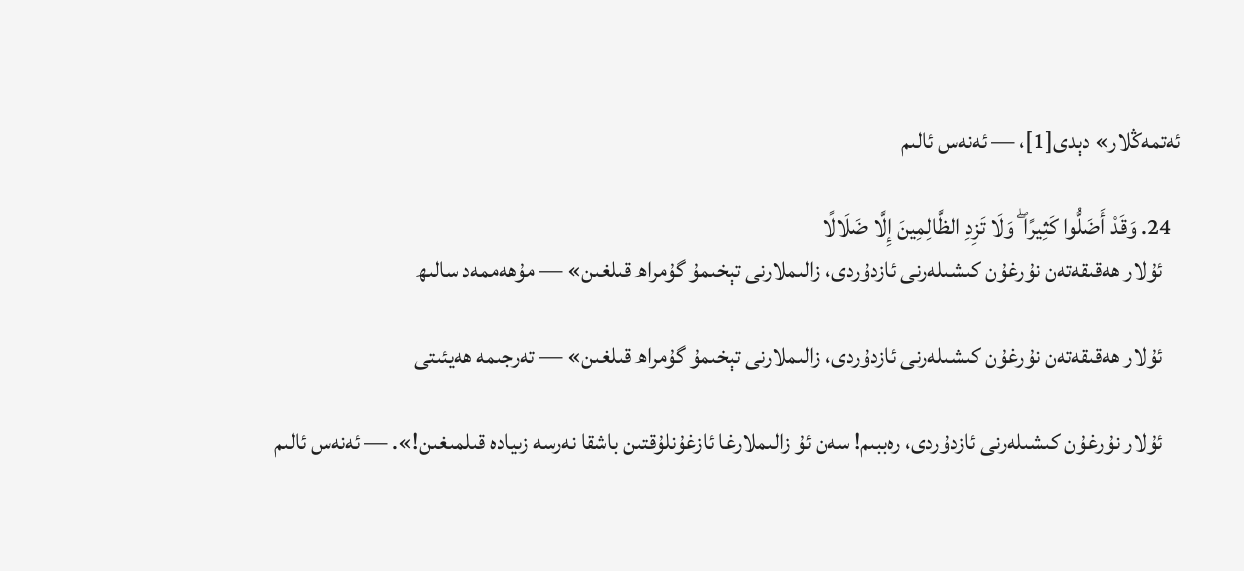ئەتمەڭلار» دېدى[1]، — ئەنەس ئالىم

  24. وَقَدْ أَضَلُّوا كَثِيرًا ۖ وَلَا تَزِدِ الظَّالِمِينَ إِلَّا ضَلَالًا
    ئۇلار ھەقىقەتەن نۇرغۇن كىشىلەرنى ئازدۇردى، زالىملارنى تېخىمۇ گۇمراھ قىلغىن» — مۇھەممەد سالىھ

    ئۇلار ھەقىقەتەن نۇرغۇن كىشىلەرنى ئازدۇردى، زالىملارنى تېخىمۇ گۇمراھ قىلغىن» — تەرجىمە ھەيئىتى

    ئۇلار نۇرغۇن كىشىلەرنى ئازدۇردى، رەببىم! سەن ئۇ زالىملارغا ئازغۇنلۇقتىن باشقا نەرسە زىيادە قىلمىغىن!». — ئەنەس ئالىم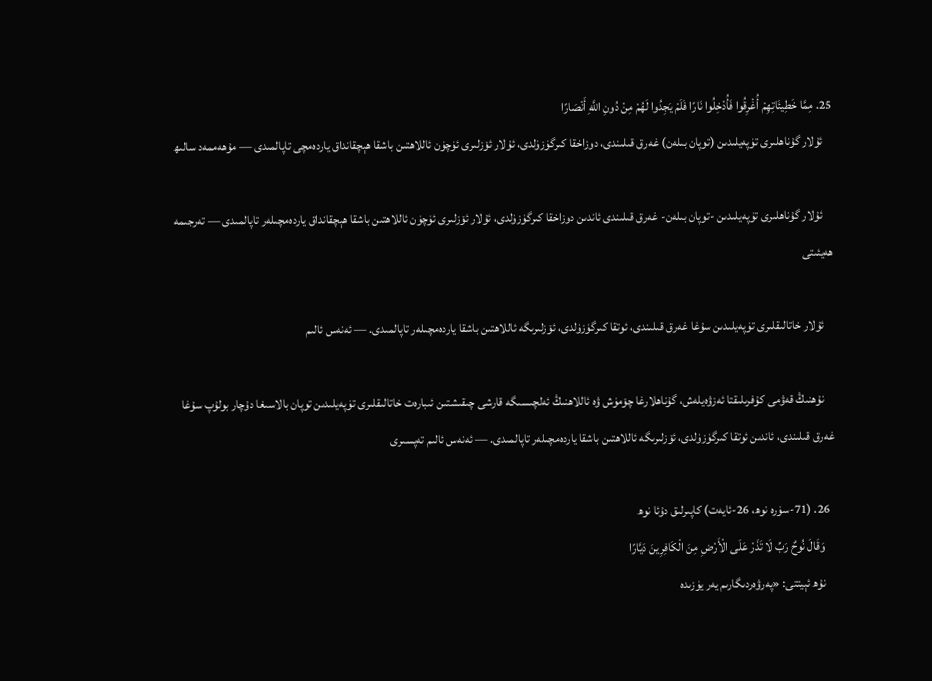25. مِمَّا خَطِيئَاتِهِمْ أُغْرِقُوا فَأُدْخِلُوا نَارًا فَلَمْ يَجِدُوا لَهُمْ مِنْ دُونِ اللَّهِ أَنْصَارًا
    ئۇلار گۇناھلىرى تۈپەيلىدىن (توپان بىلەن) غەرق قىلىندى، دوزاخقا كىرگۈزۈلدى، ئۇلار ئۆزلىرى ئۈچۈن ئاللاھتىن باشقا ھېچقانداق ياردەمچى تاپالمىدى — مۇھەممەد سالىھ

    ئۇلار گۇناھلىرى تۈپەيلىدىن -توپان بىلەن- غەرق قىلىندى ئاندىن دوزاخقا كىرگۈزۈلدى، ئۇلار ئۆزلىرى ئۈچۈن ئاللاھتىن باشقا ھېچقانداق ياردەمچىلەر تاپالمىدى — تەرجىمە ھەيئىتى

    ئۇلار خاتالىقلىرى تۈپەيلىدىن سۇغا غەرق قىلىندى، ئوتقا كىرگۈزۈلدى، ئۆزلىرىگە ئاللاھتىن باشقا ياردەمچىلەر تاپالمىدى. — ئەنەس ئالىم

    نۇھنىڭ قەۋمى كۇفرىلىقتا ئەزۋەيلەش، گۇناھلارغا چۆمۈش ۋە ئاللاھنىڭ ئەلچىسىگە قارشى چىقىشتىن ئىبارەت خاتالىقلىرى تۈپەيلىدىن توپان بالاسىغا دۇچار بولۇپ سۇغا غەرق قىلىندى، ئاندىن ئوتقا كىرگۈزۈلدى، ئۆزلىرىگە ئاللاھتىن باشقا ياردەمچىلەر تاپالمىدى. — ئەنەس ئالىم تەپسىرى

  26. (71-سۈرە نوھ، 26-ئايەت) كاپىرلىق دۇئا نوھ
    وَقَالَ نُوحٌ رَبِّ لَا تَذَرْ عَلَى الْأَرْضِ مِنَ الْكَافِرِينَ دَيَّارًا
    نۇھ ئېيتتى: «پەرۋەردىگارىم يەر يۈزىدە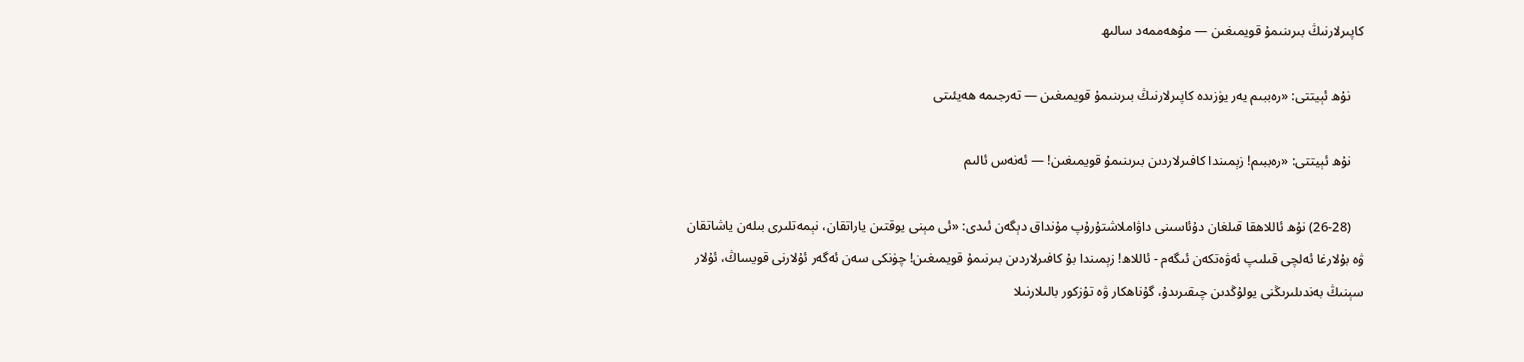كاپىرلارنىڭ بىرىنىمۇ قويمىغىن — مۇھەممەد سالىھ

    نۇھ ئېيتتى: «رەببىم يەر يۈزىدە كاپىرلارنىڭ بىرىنىمۇ قويمىغىن — تەرجىمە ھەيئىتى

    نۇھ ئېيتتى: «رەببىم! زېمىندا كافىرلاردىن بىرىنىمۇ قويمىغىن! — ئەنەس ئالىم

    (26-28) نۇھ ئاللاھقا قىلغان دۇئاسىنى داۋاملاشتۇرۇپ مۇنداق دېگەن ئىدى: «ئى مېنى يوقتىن ياراتقان، نېمەتلىرى بىلەن ياشاتقان ۋە بۇلارغا ئەلچى قىلىپ ئەۋەتكەن ئىگەم - ئاللاھ! زېمىندا بۇ كافىرلاردىن بىرنىمۇ قويمىغىن! چۈنكى سەن ئەگەر ئۇلارنى قويساڭ، ئۇلار سېنىڭ بەندىلىرىڭنى يولۇڭدىن چىقىرىدۇ، گۇناھكار ۋە تۇزكور بالىلارنىلا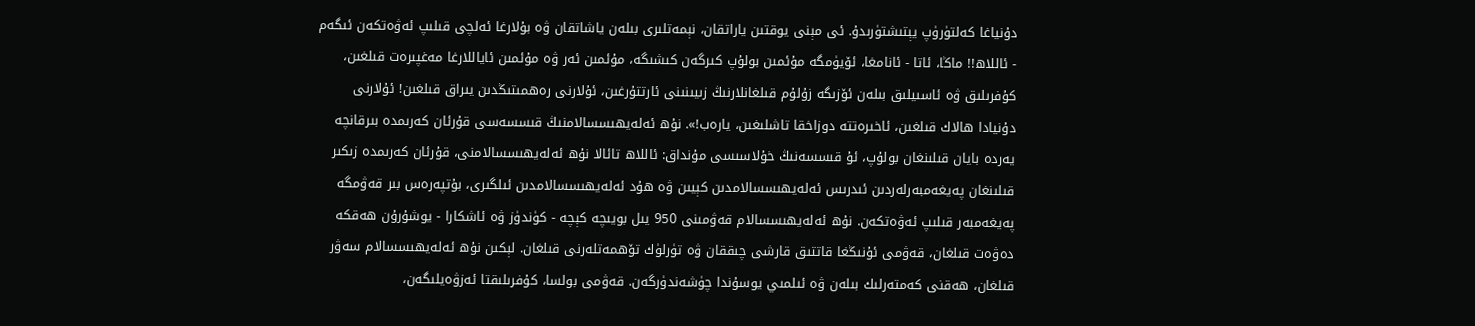دۇنياغا كەلتۈرۈپ يېتىشتۈرىدۇ. ئى مېنى يوقتىن ياراتقان، نېمەتلىرى بىلەن ياشاتقان ۋە بۇلارغا ئەلچى قىلىپ ئەۋەتكەن ئىگەم - ئاللاھ!! ماڭا، ئاتا - ئانامغا، ئۆيۈمگە مۇئمىن بولۇپ كىرگەن كىشىگە، مۇئمىن ئەر ۋە مۇئمىن ئاياللارغا مەغپىرەت قىلغىن، كۇفرىلىق ۋە ئاسىيلىق بىلەن ئۆزىگە زۇلۇم قىلغانلارنىڭ زىيىنىنى ئارتتۇرغىن، ئۇلارنى رەھمىتىڭدىن يىراق قىلغىن! ئۇلارنى دۇنيادا ھالاك قىلغىن، ئاخىرەتتە دوزاخقا تاشلىغىن، يارەب!». نۇھ ئەلەيھىسسالامنىڭ قىسسەسى قۇرئان كەرىمدە بىرقانچە يەردە بايان قىلىنغان بولۇپ، ئۇ قىسسەنىڭ خۇلاسىسى مۇنداق: ئاللاھ تائالا نۇھ ئەلەيھىسسالامنى، قۇرئان كەرىمدە زىكىر قىلىنغان پەيغەمبەرلەردىن ئىدرىس ئەلەيھىسسالامدىن كېيىن ۋە ھۇد ئەلەيھىسسالامدىن ئىلگىرى، بۇتپەرەس بىر قەۋمگە پەيغەمبەر قىلىپ ئەۋەتكەن. نۇھ ئەلەيھىسسالام قەۋمىنى 950 يىل بويىچە كېچە - كۈندۈز ۋە ئاشكارا - يوشۇرۇن ھەقكە دەۋەت قىلغان، قەۋمى ئۇنىڭغا قاتتىق قارشى چىققان ۋە تۈرلۈك تۆھمەتلەرنى قىلغان. لېكىن نۇھ ئەلەيھىسسالام سەۋر قىلغان، ھەقنى كەمتەرلىك بىلەن ۋە ئىلمىي يوسۇندا چۈشەندۈرگەن. قەۋمى بولسا، كۇفرىلىقتا ئەزۋەيلىگەن،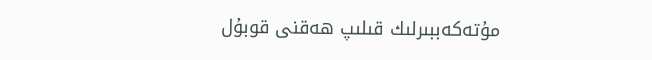مۇتەكەببىرلىك قىلىپ ھەقنى قوبۇل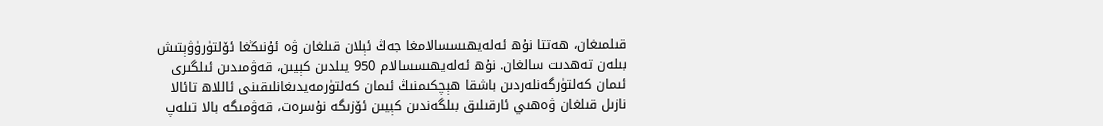قىلمىغان، ھەتتا نۇھ ئەلەيھىسسالامغا جەڭ ئېلان قىلغان ۋە ئۇنىڭغا ئۆلتۈرۈۋېتىش بىلەن تەھدىت سالغان. نۇھ ئەلەيھىسسالام 950 يىلدىن كېيىن، قەۋمىدىن ئىلگىرى ئىمان كەلتۈرگەنلەردىن باشقا ھېچكىمنىڭ ئىمان كەلتۈرمەيدىغانلىقىنى ئاللاھ تائالا نازىل قىلغان ۋەھىي ئارقىلىق بىلگەندىن كېيىن ئۆزىگە نۇسرەت، قەۋمىگە بالا تىلەپ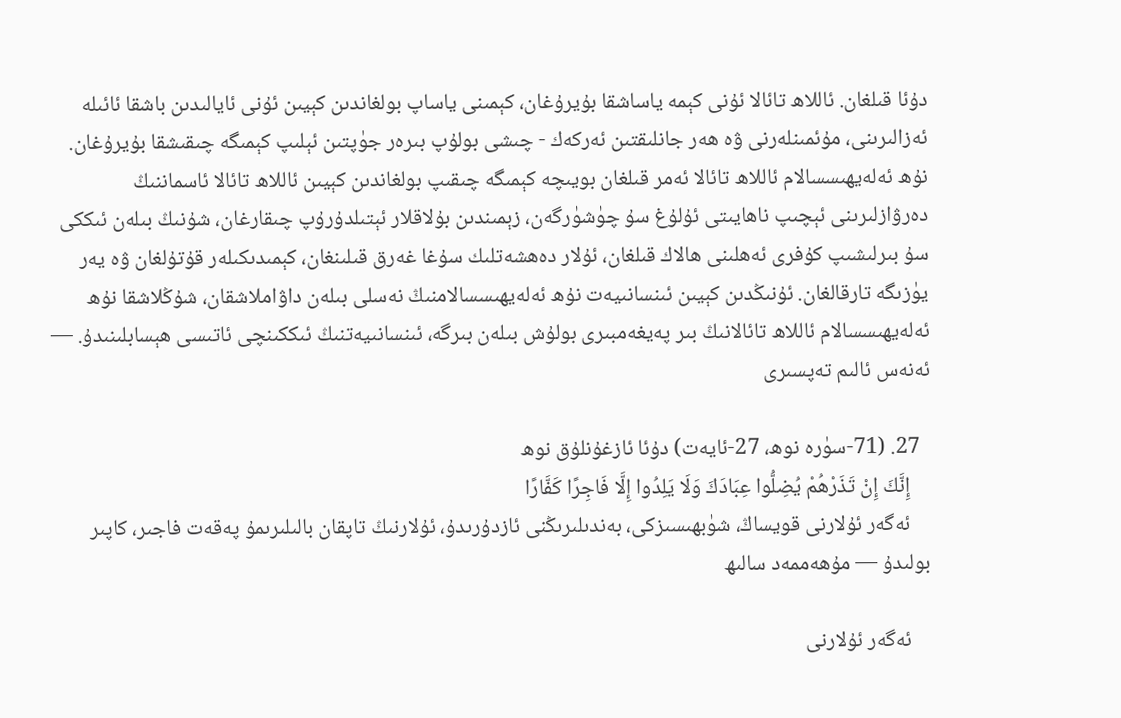دۇئا قىلغان. ئاللاھ تائالا ئۇنى كېمە ياساشقا بۇيرۇغان، كېمىنى ياساپ بولغاندىن كېيىن ئۇنى ئايالىدىن باشقا ئائىلە ئەزالىرىنى، مۇئمىنلەرنى ۋە ھەر جانلىقتىن ئەركەك - چىشى بولۇپ بىرەر جۈپتىن ئېلىپ كېمىگە چىقىشقا بۇيرۇغان. نۇھ ئەلەيھىسسالام ئاللاھ تائالا ئەمر قىلغان بويىچە كېمىگە چىقىپ بولغاندىن كېيىن ئاللاھ تائالا ئاسماننىڭ دەرۋازلىرىنى ئېچىپ ناھايىتى ئۇلۇغ سۇ چۈشۈرگەن، زېمىندىن بۇلاقلار ئېتىلدۇرۇپ چىقارغان، شۇنىڭ بىلەن ئىككى سۇ بىرلىشىپ كۇفرى ئەھلىنى ھالاك قىلغان، ئۇلار دەھشەتلىك سۇغا غەرق قىلىنغان، كېمىدىكىلەر قۇتۇلغان ۋە يەر يۈزىگە تارقالغان. ئۇنىڭدىن كېيىن ئىنسانىيەت نۇھ ئەلەيھىسسالامنىڭ نەسلى بىلەن داۋاملاشقان، شۇڭلاشقا نۇھ ئەلەيھىسسالام ئاللاھ تائالانىڭ بىر پەيغەمبىرى بولۇش بىلەن بىرگە، ئىنسانىيەتنىڭ ئىككىنچى ئاتىسى ھېسابلىنىدۇ. — ئەنەس ئالىم تەپسىرى

  27. (71-سۈرە نوھ، 27-ئايەت) دۇئا ئازغۇنلۇق نوھ
    إِنَّكَ إِنْ تَذَرْهُمْ يُضِلُّوا عِبَادَكَ وَلَا يَلِدُوا إِلَّا فَاجِرًا كَفَّارًا
    ئەگەر ئۇلارنى قويساڭ، شۈبھىسىزكى، بەندىلىرىڭنى ئازدۇرىدۇ، ئۇلارنىڭ تاپقان بالىلىرىمۇ پەقەت فاجىر، كاپىر بولىدۇ — مۇھەممەد سالىھ

    ئەگەر ئۇلارنى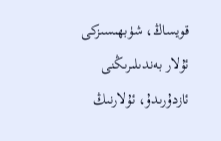قويساڭ، شۈبھىسىزكى ئۇلار بەندىلىرىڭنى ئازدۇرىدۇ، ئۇلارنىڭ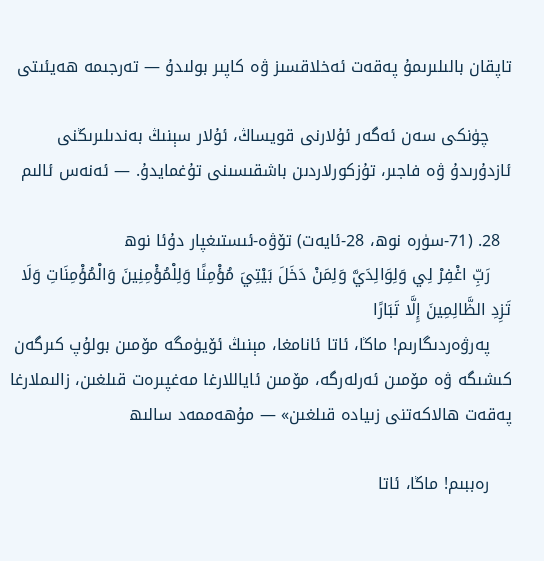تاپقان بالىلىرىمۇ پەقەت ئەخلاقسىز ۋە كاپىر بولىدۇ — تەرجىمە ھەيئىتى

    چۈنكى سەن ئەگەر ئۇلارنى قويساڭ، ئۇلار سېنىڭ بەندىلىرىڭنى ئازدۇرىدۇ ۋە فاجىر، تۇزكورلاردىن باشقىسىنى تۇغمايدۇ. — ئەنەس ئالىم

  28. (71-سۈرە نوھ، 28-ئايەت) تۆۋە-ئىستىغپار دۇئا نوھ
    رَبِّ اغْفِرْ لِي وَلِوَالِدَيَّ وَلِمَنْ دَخَلَ بَيْتِيَ مُؤْمِنًا وَلِلْمُؤْمِنِينَ وَالْمُؤْمِنَاتِ وَلَا تَزِدِ الظَّالِمِينَ إِلَّا تَبَارًا
    پەرۋەردىگارىم! ماڭا، ئاتا ئانامغا، مېنىڭ ئۆيۈمگە مۆمىن بولۇپ كىرگەن كىشىگە ۋە مۆمىن ئەرلەرگە، مۆمىن ئاياللارغا مەغپىرەت قىلغىن، زالىملارغا پەقەت ھالاكەتنى زىيادە قىلغىن» — مۇھەممەد سالىھ

    رەببىم! ماڭا، ئاتا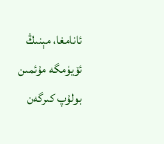ئانامغا، مېنىڭ ئۆيۈمگە مۇئمىن بولۇپ كىرگەن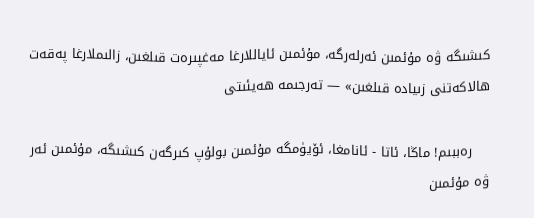كىشىگە ۋە مۇئمىن ئەرلەرگە، مۇئمىن ئاياللارغا مەغپىرەت قىلغىن، زالىملارغا پەقەت ھالاكەتنى زىيادە قىلغىن» — تەرجىمە ھەيئىتى

    رەببىم! ماڭا، ئاتا - ئانامغا، ئۆيۈمگە مۇئمىن بولۇپ كىرگەن كىشىگە، مۇئمىن ئەر ۋە مۇئمىن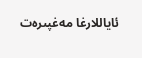ئاياللارغا مەغپىرەت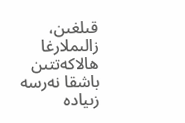قىلغىن، زالىملارغا ھالاكەتتىن باشقا نەرسە زىيادە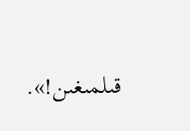قىلمىغىن!».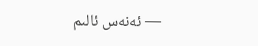— ئەنەس ئالىم